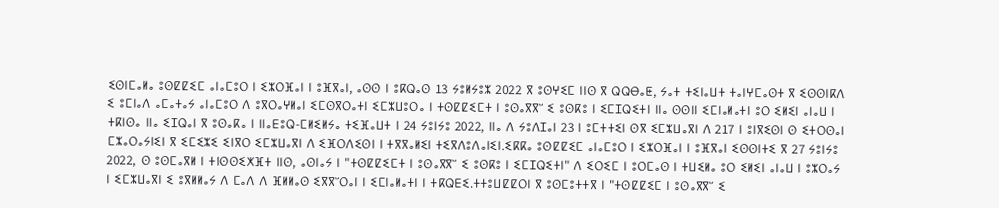ⵉⵙⵏⵎⴰⵍⴰ ⵓⵙⵇⵇⵉⵎ ⴰⵏⴰⵎⵓⵔ ⵏ ⵉⵣⵔⴼⴰⵏ ⵏ ⵓⴼⴳⴰⵏ, ⴰⵙⵙ ⵏ ⵓⴽⵕⴰⵙ 13 ⵢⵓⵍⵢⵓⵣ 2022 ⴳ ⵓⵙⵖⵉⵎ ⵏⵏⵙ ⴳ ⵕⵕⴱⴰⵟ, ⵢⴰⵜ ⵜⵉⵏⴰⵡⵜ ⵜⴰⵏⵖⵎⴰⵙⵜ ⴳ ⵉⵙⵙⵏⴽⴷ ⵉ ⵓⵎⵏⴰⴷ ⴰⵎⴰⵜⴰⵢ ⴰⵏⴰⵎⵓⵔ ⴷ ⵓⴳⵔⴰⵖⵍⴰⵏ ⵉⵎⵙⴳⵔⴰⵜⵏ ⵉⵎⵣⵡⵓⵔⴰ ⵏ ⵜⵙⵇⵇⵉⵎⵜ ⵏ ⵓⵙⴰⴳⴳⵯ ⵉ ⵓⵙⴽⵓ ⵏ ⵉⵎⵊⵕⵉⵜⵏ ⵏⵏⴰ ⵙⵙⵏⵏ ⵉⵎⵏⴰⵍⴰⵜⵏ ⵓⵔ ⵉⵍⵉⵏ ⴰⵏⴰⵡ ⵏ ⵜⴽⵏⵙⴰ ⵏⵏⴰ ⵉⵊⵕⴰⵏ ⴳ ⵓⵙⴰⴽⴰ ⵏ ⵏⵏⴰⴹⵓⵕ-ⵎⵍⵉⵍⵢⴰ ⵜⵉⴼⴰⵡⵜ ⵏ 24 ⵢⵓⵏⵢⵓ 2022, ⵏⵏⴰ ⴷ ⵢⵓⴷⵊⴰⵏ 23 ⵏ ⵓⵎⵜⵜⵉⵏ ⵙⴳ ⵉⵎⵣⵡⴰⴳⵏ ⴷ 217 ⵏ ⵓⵏⴳⵉⵙⵏ ⵙ ⵉⵜⵔⵙⴰⵏ ⵎⵣⴰⵔⴰⵢⵏⵉⵏ ⴳ ⵉⵎⵉⵣⵉ ⵉⵏⴳⵔ ⵉⵎⵣⵡⴰⴳⵏ ⴷ ⵉⴼⵔⴷⵉⵙⵏ ⵏ ⵜⴳⴳⴰⵍⵉⵏ ⵜⵉⴳⴷⵓⴷⴰⵏⵉⵏ.ⵉⴽⴽⴰ ⵓⵙⵇⵇⵉⵎ ⴰⵏⴰⵎⵓⵔ ⵏ ⵉⵣⵔⴼⴰⵏ ⵏ ⵓⴼⴳⴰⵏ ⵉⵙⵙⵏⵜⵉ ⴳ 27 ⵢⵓⵏⵢⵓ 2022, ⵙ ⵓⵙⵎⴰⴳⵍ ⵏ ⵜⵏⵙⵙⵉⵅⴼⵜ ⵏⵏⵙ, ⴰⵙⵏⴰⵢ ⵏ "ⵜⵙⵇⵇⵉⵎⵜ ⵏ ⵓⵙⴰⴳⴳⵯ ⵉ ⵓⵙⴽⵓ ⵏ ⵉⵎⵊⵕⵉⵜⵏ" ⴷ ⵉⵔⵉⵎ ⵏ ⵓⵔⵎⴰⵙ ⵏ ⵜⵡⵉⵍⴰ ⵓⵔ ⵉⵍⵉⵏ ⴰⵏⴰⵡ ⵏ ⵓⵣⵔⴰⵢ ⵏ ⵉⵎⵣⵡⴰⴳⵏ ⵉ ⵓⴳⵍⵍⴰⵢ ⴷ ⵎⴰⴷ ⴷ ⴼⵍⵍⴰⵙ ⵉⴳⴳⵯⵔⴰⵏ ⵏ ⵉⵎⵏⴰⵍⴰⵜⵏ ⵏ ⵜⴽⵕⴹⵉ.ⵜⵜⵓⵡⵇⵇⵔⵏ ⴳ ⵓⵙⵎⵓⵜⵜⴳ ⵏ "ⵜⵙⵇⵇⵉⵎ ⵏ ⵓⵙⴰⴳⴳⵯ ⵉ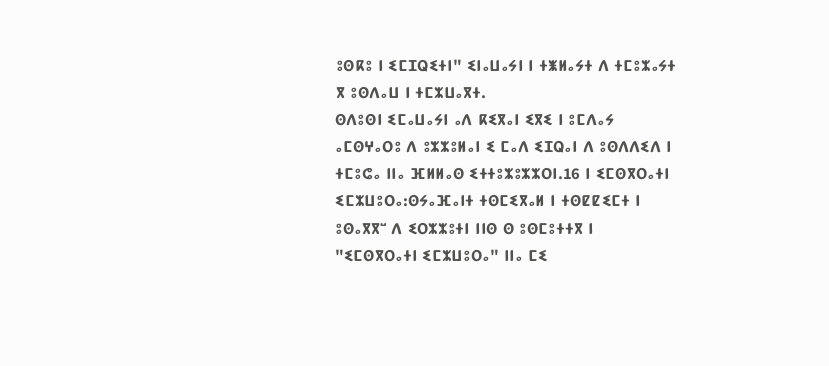ⵓⵙⴽⵓ ⵏ ⵉⵎⵊⵕⵉⵜⵏ" ⵉⵏⴰⵡⴰⵢⵏ ⵏ ⵜⵥⵍⴰⵢⵜ ⴷ ⵜⵎⵓⵣⴰⵢⵜ ⴳ ⵓⵙⴷⴰⵡ ⵏ ⵜⵎⵣⵡⴰⴳⵜ.
ⵙⴷⵓⵙⵏ ⵉⵎⴰⵡⴰⵢⵏ ⴰⴷ ⴽⵉⴳⴰⵏ ⵉⴳⵉ ⵏ ⵓⵎⴷⴰⵢ ⴰⵎⵙⵖⴰⵔⵓ ⴷ ⵓⵣⵣⵓⵍⴰⵏ ⵉ ⵎⴰⴷ ⵉⵊⵕⴰⵏ ⴷ ⵓⵙⴷⴷⵉⴷ ⵏ ⵜⵎⵓⵛⴰ ⵏⵏⴰ ⴼⵍⵍⴰⵙ ⵉⵜⵜⵓⵣⵓⵣⵣⵔⵏ.16 ⵏ ⵉⵎⵙⴳⵔⴰⵜⵏ ⵉⵎⵣⵡⵓⵔⴰ:ⵙⵢⴰⴼⴰⵏⵜ ⵜⵙⵎⵉⴳⴰⵍ ⵏ ⵜⵙⵇⵇⵉⵎⵜ ⵏ ⵓⵙⴰⴳⴳⵯ ⴷ ⵉⵔⵣⵣⵓⵜⵏ ⵏⵏⵙ ⵙ ⵓⵙⵎⵓⵜⵜⴳ ⵏ "ⵉⵎⵙⴳⵔⴰⵜⵏ ⵉⵎⵣⵡⵓⵔⴰ" ⵏⵏⴰ ⵎⵉ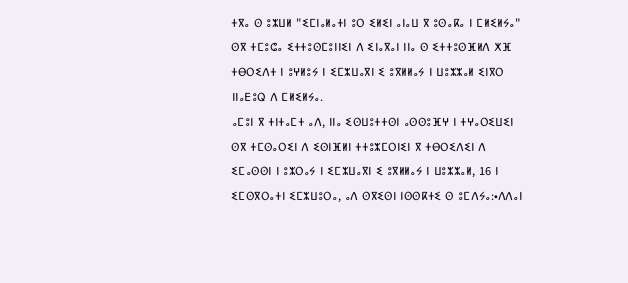ⵜⴳⴰ ⵙ ⵓⵣⵡⵍ "ⵉⵎⵏⴰⵍⴰⵜⵏ ⵓⵔ ⵉⵍⵉⵏ ⴰⵏⴰⵡ ⴳ ⵓⵙⴰⴽⴰ ⵏ ⵎⵍⵉⵍⵢⴰ" ⵙⴳ ⵜⵎⵓⵛⴰ ⵉⵜⵜⵓⵙⵎⵓⵏⵏⵉⵏ ⴷ ⵉⵏⴰⴳⴰⵏ ⵏⵏⴰ ⵙ ⵉⵜⵜⵓⵙⴼⵍⴷ ⵅⴼ ⵜⴱⵔⵉⴷⵜ ⵏ ⵓⵖⵍⵓⵢ ⵏ ⵉⵎⵣⵡⴰⴳⵏ ⵉ ⵓⴳⵍⵍⴰⵢ ⵏ ⵡⵓⵣⵣⴰⵍ ⵉⵏⴳⵔ ⵏⵏⴰⴹⵓⵕ ⴷ ⵎⵍⵉⵍⵢⴰ.
ⴰⵎⵓⵏ ⴳ ⵜⵏⵜⴰⵎⵜ ⴰⴷ, ⵏⵏⴰ ⵉⵙⵡⵓⵜⵜⵙⵏ ⴰⵙⵙⵓⴼⵖ ⵏ ⵜⵖⴰⵔⵉⵡⵉⵏ ⵙⴳ ⵜⵎⵙⴰⵔⵉⵏ ⴷ ⵉⵙⵏⴼⵍⵏ ⵜⵜⵓⵣⵎⵔⵏⵉⵏ ⴳ ⵜⴱⵔⵉⴷⵉⵏ ⴷ ⵉⵎⴰⵙⵙⵏ ⵏ ⵓⵣⵔⴰⵢ ⵏ ⵉⵎⵣⵡⴰⴳⵏ ⵉ ⵓⴳⵍⵍⴰⵢ ⵏ ⵡⵓⵣⵣⴰⵍ, 16 ⵏ ⵉⵎⵙⴳⵔⴰⵜⵏ ⵉⵎⵣⵡⵓⵔⴰ, ⴰⴷ ⵙⴳⵉⵙⵏ ⵏⵙⵙⴽⵜⵉ ⵙ ⵓⵎⴷⵢⴰ:•ⴷⴷⴰⵏ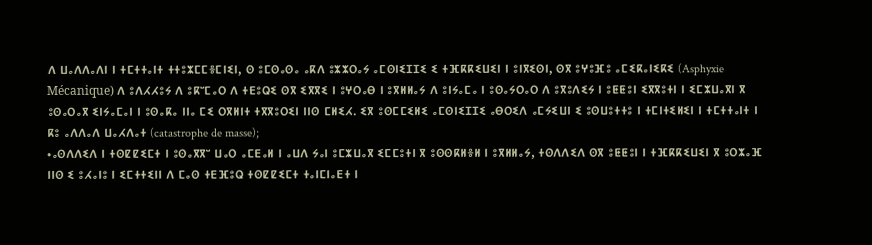ⴷ ⵡⴰⴷⴷⴰⴷⵏ ⵏ ⵜⵎⵜⵜⴰⵏⵜ ⵜⵜⵓⵣⵎⵎⴻⵎⵏⵉⵏ, ⵙ ⵓⵎⵙⴰⵙⴰ ⴰⴽⴷ ⵓⵣⵣⵔⴰⵢ ⴰⵎⵙⵏⵉⵊⵊⵉ ⵉ ⵜⴼⴽⴽⵉⵡⵉⵏ ⵏ ⵓⵏⴳⵉⵙⵏ, ⵙⴳ ⵓⵖⵓⴼⵓ ⴰⵎⵉⴽⴰⵏⵉⴽⵉ (Asphyxie Mécanique) ⴷ ⵓⴷⵃⵃⵓⵢ ⴷ ⵓⴽⵯⵎⴰⵔ ⴷ ⵜⴹⵓⵕⵉ ⵙⴳ ⵉⴳⴳⵉ ⵏ ⵓⵖⵔⴰⴱ ⵏ ⵓⴳⵍⵍⴰⵢ ⴷ ⵓⵏⵢⴰⵎⴰ ⵏ ⵓⵙⴰⵢⵔⴰⵔ ⴷ ⵓⴳⵓⴷⵉⵢ ⵏ ⵓⵟⵟⵓⵏ ⵉⴳⴳⵓⵜⵏ ⵏ ⵉⵎⵣⵡⴰⴳⵏ ⴳ ⵓⵙⴰⵔⴰⴳ ⵉⵏⵢⴰⵎⴰⵏ ⵏ ⵓⵙⴰⴽⴰ ⵏⵏⴰ ⵎⵉ ⵔⴳⵍⵏⵜ ⵜⴳⴳⵓⵔⵉⵏ ⵏⵏⵙ ⵎⵍⵉⵃ. ⵉⴳ ⵓⵙⵎⵎⵉⵍⵉ ⴰⵎⵙⵏⵉⵊⵊⵉ ⴰⴱⵔⵉⴷ ⴰⵎⵢⵉⵡⵏ ⵉ ⵓⵙⵡⵓⵜⵜⵓ ⵏ ⵜⵎⵏⵜⵉⵍⵉⵏ ⵏ ⵜⵎⵜⵜⴰⵏⵜ ⵏ ⴽⵓ ⴰⴷⴷⴰⴷ ⵡⴰⵃⴷⴰⵜ (catastrophe de masse);
•ⴰⵙⴷⴷⵉⴷ ⵏ ⵜⵙⵇⵇⵉⵎⵜ ⵏ ⵓⵙⴰⴳⴳⵯ ⵡⴰⵔ ⴰⵎⴹⴰⵍ ⵏ ⴰⵡⴷ ⵢⴰⵏ ⵓⵎⵣⵡⴰⴳ ⵉⵎⵎⵓⵜⵏ ⴳ ⵓⵙⵙⴽⵍⴻⵍ ⵏ ⵓⴳⵍⵍⴰⵢ, ⵜⵙⴷⴷⵉⴷ ⵙⴳ ⵓⵟⵟⵓⵏ ⵏ ⵜⴼⴽⴽⵉⵡⵉⵏ ⴳ ⵓⵔⵣⴰⴼ ⵏⵏⵙ ⵉ ⵓⵃⴰⵏⵓ ⵏ ⵉⵎⵜⵜⵉⵏⵏ ⴷ ⵎⴰⵙ ⵜⴹⴼⵓⵕ ⵜⵙⵇⵇⵉⵎⵜ ⵜⴰⵏⵎⵏⴰⴹⵜ ⵏ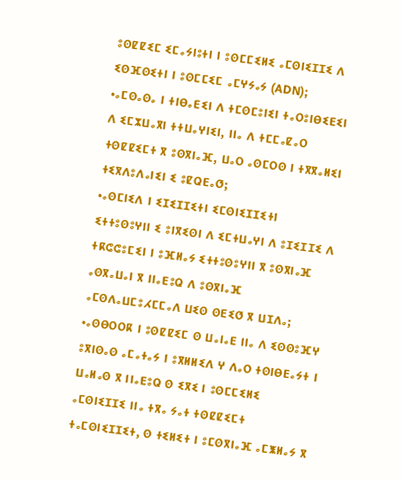ⵓⵙⵇⵇⵉⵎ ⵉⵎⴰⵢⵏⵓⵜⵏ ⵏ ⵓⵙⵎⵎⵉⵍⵉ ⴰⵎⵙⵏⵉⵊⵊⵉ ⴷ ⵉⵙⴼⵙⵉⵜⵏ ⵏ ⵓⵙⵎⵎⵉⵎ ⴰⵎⵖⵢⴰⵢ (ADN);
•ⴰⵎⵙⴰⵙⴰ ⵏ ⵜⵏⴱⴰⴹⵉⵏ ⴷ ⵜⵎⵙⵎⵓⵏⵉⵏ ⵜⴰⵔⵓⵏⴱⵉⴹⵉⵏ ⴷ ⵉⵎⵣⵡⴰⴳⵏ ⵜⵜⵡⴰⵖⵏⵉⵏ, ⵏⵏⴰ ⴷ ⵜⵎⵎⴰⵇⴰⵔ ⵜⵙⵇⵇⵉⵎⵜ ⴳ ⵓⵙⴳⵏⴰⴼ, ⵡⴰⵔ ⴰⵙⵎⵔⵙ ⵏ ⵜⴳⴳⴰⵍⵉⵏ ⵜⵉⴳⴷⵓⴷⴰⵏⵉⵏ ⵉ ⵓⵇⵕⴹⴰⵚ;
•ⴰⵙⵎⵏⵉⴷ ⵏ ⵉⵊⵉⵊⵊⵉⵜⵏ ⵉⵎⵙⵏⵉⵊⵊⵉⵜⵏ ⵉⵜⵜⵓⵙⵓⵖⵏⵏ ⵉ ⵓⵏⴳⵉⵙⵏ ⴷ ⵉⵎⵜⵡⴰⵖⵏ ⴷ ⵓⵊⵉⵊⵊⵉ ⴷ ⵜⴽⵛⵛⵓⵎⵉⵏ ⵏ ⵓⴼⵍⴰⵢ ⵉⵜⵜⵓⵙⵓⵖⵏⵏ ⴳ ⵓⵙⴳⵏⴰⴼ ⴰⵙⴳⴰⵡⴰⵏ ⴳ ⵏⵏⴰⴹⵓⵕ ⴷ ⵓⵙⴳⵏⴰⴼ ⴰⵎⵙⴷⴰⵡⵎⵓⵃⵎⵎⴰⴷ ⵡⵉⵙ ⵙⴹⵉⵚ ⴳ ⵡⵊⴷⴰ;
•ⴰⵙⴱⵔⵔⴽ ⵏ ⵓⵙⵇⵇⵉⵎ ⵙ ⵡⴰⵏⴰⴹ ⵏⵏⴰ ⴷ ⵉⵙⵙⵓⴼⵖ ⵓⴳⵏⵙⴰⵙ ⴰⵎⴰⵜⴰⵢ ⵏ ⵓⴳⵍⵍⵉⴷ ⵖ ⴷⴰⵔ ⵜⵙⵏⴱⴹⴰⵢⵜ ⵏ ⵡⴰⵍⴰⵙ ⴳ ⵏⵏⴰⴹⵓⵕ ⵙ ⵉⴳⵉ ⵏ ⵓⵙⵎⵎⵉⵍⵉ ⴰⵎⵙⵏⵉⵊⵊⵉ ⵏⵏⴰ ⵜⴳⴰ ⵢⴰⵜ ⵜⵙⵇⵇⵉⵎⵜ ⵜⴰⵎⵙⵏⵉⵊⵊⵉⵜ, ⵙ ⵜⵉⵍⵉⵜ ⵏ ⵓⵎⵙⴳⵏⴰⴼ ⴰⵎⵥⵍⴰⵢ ⴳ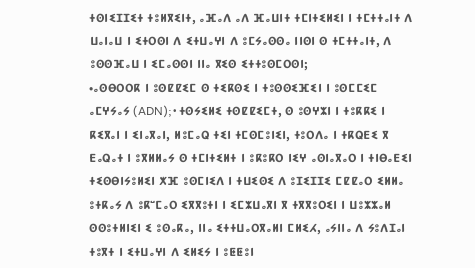ⵜⵙⵏⵉⵊⵊⵉⵜ ⵜⵓⵍⴳⵉⵏⵜ, ⴰⴼⴰⴷ ⴰⴷ ⴼⴰⵡⵏⵜ ⵜⵎⵏⵜⵉⵍⵉⵏ ⵏ ⵜⵎⵜⵜⴰⵏⵜ ⴷ ⵡⴰⵏⴰⵡ ⵏ ⵉⵜⵔⵙⵏ ⴷ ⵉⵜⵡⴰⵖⵏ ⴷ ⵓⵎⵢⴰⵙⵙⴰ ⵏⵏⵙⵏ ⵙ ⵜⵎⵜⵜⴰⵏⵜ, ⴷ ⵓⵙⵙⴼⴰⵡ ⵏ ⵉⵎⴰⵙⵙⵏ ⵏⵏⴰ ⴳⵉⵙ ⵉⵜⵜⵓⵙⵎⵔⵙⵏ;
•ⴰⵙⴱⵔⵔⴽ ⵏ ⵓⵙⵇⵇⵉⵎ ⵙ ⵜⵉⴽⵙⵉ ⵏ ⵜⵓⵙⵙⵉⴼⵉⵏ ⵏ ⵓⵙⵎⵎⵉⵎ ⴰⵎⵖⵢⴰⵢ (ADN);•ⵜⵙⵢⵉⵍⵉ ⵜⵙⵇⵇⵉⵎⵜ, ⵙ ⵓⵙⵖⵣⵏ ⵏ ⵜⵓⴽⴽⵉ ⵏ ⴽⵉⴳⴰⵏ ⵏ ⵉⵏⴰⴳⴰⵏ, ⵍⵓⵎⴰⵕ ⵜⵉⵏ ⵜⵎⵙⵎⵓⵏⵉⵏ, ⵜⵓⵔⴷⴰ ⵏ ⵜⴽⵕⴹⵉ ⴳ ⴹⴰⵕⴰⵜ ⵏ ⵓⴳⵍⵍⴰⵢ ⵙ ⵜⵎⵏⵜⵉⵍⵜ ⵏ ⵓⴽⵓⴽⵔ ⵏⵉⵖ ⴰⵙⵏⴰⴳⴰⵔ ⵏ ⵜⵏⴱⴰⴹⵉⵏ ⵜⵉⵙⴱⵏⵢⵓⵍⵉⵏ ⵅⴼ ⵓⵙⵎⵏⵉⴷ ⵏ ⵜⵡⵉⵙⵉ ⴷ ⵓⵊⵉⵊⵊⵉ ⵎⵇⵇⴰⵔ ⵉⵍⵍⴰ ⵓⵜⴽⴰⵢ ⴷ ⵓⴽⵯⵎⴰⵔ ⵉⴳⴳⵓⵜⵏ ⵏ ⵉⵎⵣⵡⴰⴳⵏ ⴳ ⵜⴳⴳⵓⵔⵉⵏ ⵏ ⵡⵓⵣⵣⴰⵍ ⵙⵙⵓⵜⵍⵏⵉⵏ ⵉ ⵓⵙⴰⴽⴰ, ⵏⵏⴰ ⵉⵜⵜⵡⴰⵔⴳⴰⵍⵏ ⵎⵍⵉⵃ, ⴰⵢⵏⵏⴰ ⴷ ⵢⵓⴷⵊⴰⵏ ⵜⵓⴳⵜ ⵏ ⵉⵜⵡⴰⵖⵏ ⴷ ⵉⵍⵉⵢ ⵏ ⵓⵟⵟⵓⵏ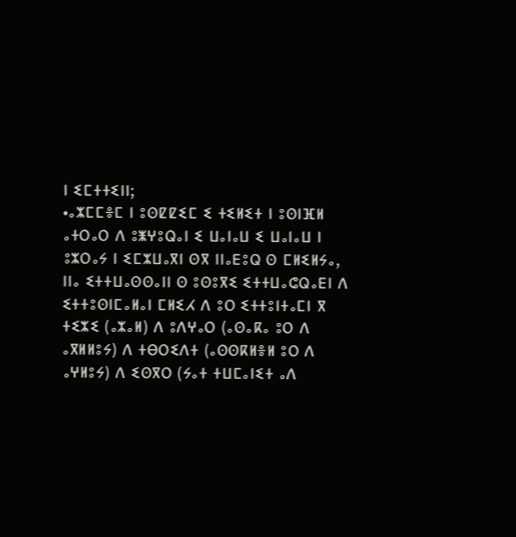ⵏ ⵉⵎⵜⵜⵉⵏⵏ;
•ⴰⵣⵎⵎⴻⵎ ⵏ ⵓⵙⵇⵇⵉⵎ ⵉ ⵜⵉⵍⵉⵜ ⵏ ⵓⵙⵏⴼⵍ ⴰⵜⵔⴰⵔ ⴷ ⵓⵥⵖⵓⵕⴰⵏ ⵉ ⵡⴰⵏⴰⵡ ⵉ ⵡⴰⵏⴰⵡ ⵏ ⵓⵣⵔⴰⵢ ⵏ ⵉⵎⵣⵡⴰⴳⵏ ⵙⴳ ⵏⵏⴰⴹⵓⵕ ⵙ ⵎⵍⵉⵍⵢⴰ, ⵏⵏⴰ ⵉⵜⵜⵡⴰⵙⵙⴰⵏⵏ ⵙ ⵓⵙⵓⴳⵉ ⵉⵜⵜⵡⴰⵛⵕⴰⴹⵏ ⴷ ⵉⵜⵜⵓⵙⵏⵎⴰⵍⴰⵏ ⵎⵍⵉⵃ ⴷ ⵓⵔ ⵉⵜⵜⵓⵏⵜⴰⵎⵏ ⴳ ⵜⵉⵣⵉ (ⴰⵣⴰⵍ) ⴷ ⵓⴷⵖⴰⵔ (ⴰⵙⴰⴽⴰ ⵓⵔ ⴷ ⴰⴳⵍⵍⵓⵢ) ⴷ ⵜⴱⵔⵉⴷⵜ (ⴰⵙⵙⴽⵍⴻⵍ ⵓⵔ ⴷ ⴰⵖⵍⵓⵢ) ⴷ ⵉⵙⴳⵔ (ⵢⴰⵜ ⵜⵡⵎⴰⵏⵉⵜ ⴰⴷ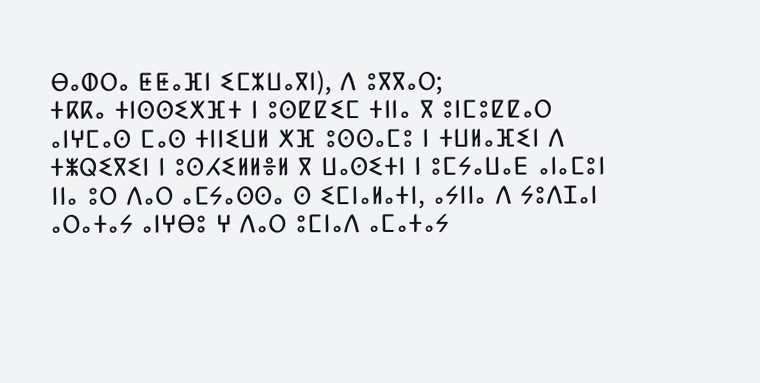ⴱⴰⵀⵔⴰ ⵟⵟⴰⴼⵏ ⵉⵎⵣⵡⴰⴳⵏ), ⴷ ⵓⴳⴳⴰⵔ;
ⵜⴽⴽⴰ ⵜⵏⵙⵙⵉⵅⴼⵜ ⵏ ⵓⵙⵇⵇⵉⵎ ⵜⵏⵏⴰ ⴳ ⵓⵏⵎⵓⵇⵇⴰⵔ ⴰⵏⵖⵎⴰⵙ ⵎⴰⵙ ⵜⵏⵏⵉⵡⵍ ⵅⴼ ⵓⵙⵙⴰⵎⵓ ⵏ ⵜⵡⵍⴰⴼⵉⵏ ⴷ ⵜⵥⵕⵉⴳⵉⵏ ⵏ ⵓⵙⵃⵉⵍⵍⴻⵍ ⴳ ⵡⴰⵙⵉⵜⵏ ⵏ ⵓⵎⵢⴰⵡⴰⴹ ⴰⵏⴰⵎⵓⵏ ⵏⵏⴰ ⵓⵔ ⴷⴰⵔ ⴰⵎⵢⴰⵙⵙⴰ ⵙ ⵉⵎⵏⴰⵍⴰⵜⵏ, ⴰⵢⵏⵏⴰ ⴷ ⵢⵓⴷⵊⴰⵏ ⴰⵔⴰⵜⴰⵢ ⴰⵏⵖⴱⵓ ⵖ ⴷⴰⵔ ⵓⵎⵏⴰⴷ ⴰⵎⴰⵜⴰⵢ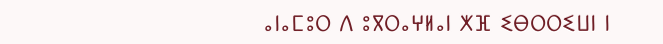ⴰⵏⴰⵎⵓⵔ ⴷ ⵓⴳⵔⴰⵖⵍⴰⵏ ⵅⴼ ⵉⴱⵔⵔⵉⵡⵏ ⵏ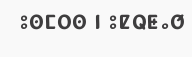ⵓⵙⵎⵔⵙ ⵏ ⵓⵇⵕⵟⴰⵚ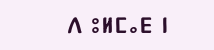ⴷ ⵓⵍⵎⴰⴹ ⵏ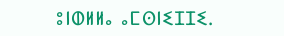ⵓⵏⵀⵍⵍⴰ ⴰⵎⵙⵏⵉⵊⵊⵉ.